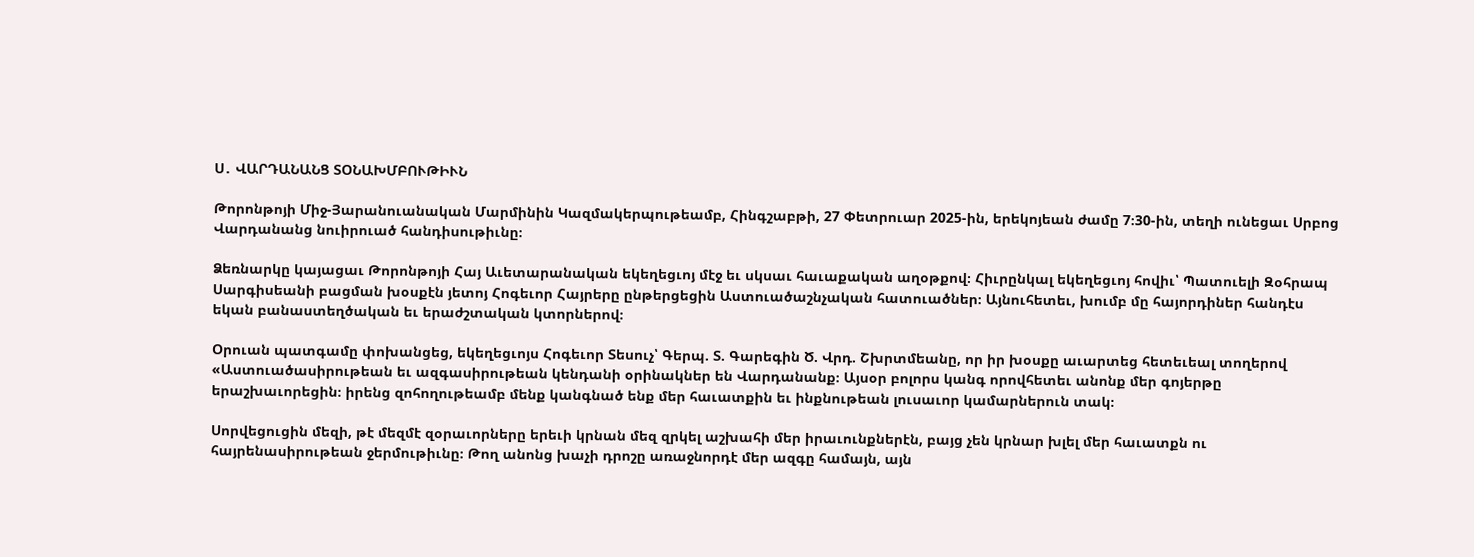Ս․ ՎԱՐԴԱՆԱՆՑ ՏՕՆԱԽՄԲՈՒԹԻՒՆ

Թորոնթոյի Միջ-Յարանուանական Մարմինին Կազմակերպութեամբ, Հինգշաբթի, 27 Փետրուար 2025-ին, երեկոյեան ժամը 7։30-ին, տեղի ունեցաւ Սրբոց Վարդանանց նուիրուած հանդիսութիւնը։

Ձեռնարկը կայացաւ Թորոնթոյի Հայ Աւետարանական եկեղեցւոյ մէջ եւ սկսաւ հաւաքական աղօթքով։ Հիւրընկալ եկեղեցւոյ հովիւ՝ Պատուելի Զօհրապ Սարգիսեանի բացման խօսքէն յետոյ Հոգեւոր Հայրերը ընթերցեցին Աստուածաշնչական հատուածներ։ Այնուհետեւ, խումբ մը հայորդիներ հանդէս եկան բանաստեղծական եւ երաժշտական կտորներով։

Օրուան պատգամը փոխանցեց, եկեղեցւոյս Հոգեւոր Տեսուչ՝ Գերպ. Տ. Գարեգին Ծ. Վրդ. Շխրտմեանը, որ իր խօսքը աւարտեց հետեւեալ տողերով «Աստուածասիրութեան եւ ազգասիրութեան կենդանի օրինակներ են Վարդանանք։ Այսօր բոլորս կանգ որովհետեւ անոնք մեր գոյերթը երաշխաւորեցին։ իրենց զոհողութեամբ մենք կանգնած ենք մեր հաւատքին եւ ինքնութեան լուսաւոր կամարներուն տակ։

Սորվեցուցին մեզի, թէ մեզմէ զօրաւորները երեւի կրնան մեզ զրկել աշխահի մեր իրաւունքներէն, բայց չեն կրնար խլել մեր հաւատքն ու հայրենասիրութեան ջերմութիւնը։ Թող անոնց խաչի դրոշը առաջնորդէ մեր ազգը համայն, այն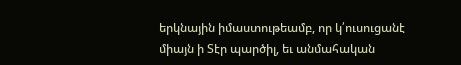երկնային իմաստութեամբ, որ կ՛ուսուցանէ միայն ի Տէր պարծիլ, եւ անմահական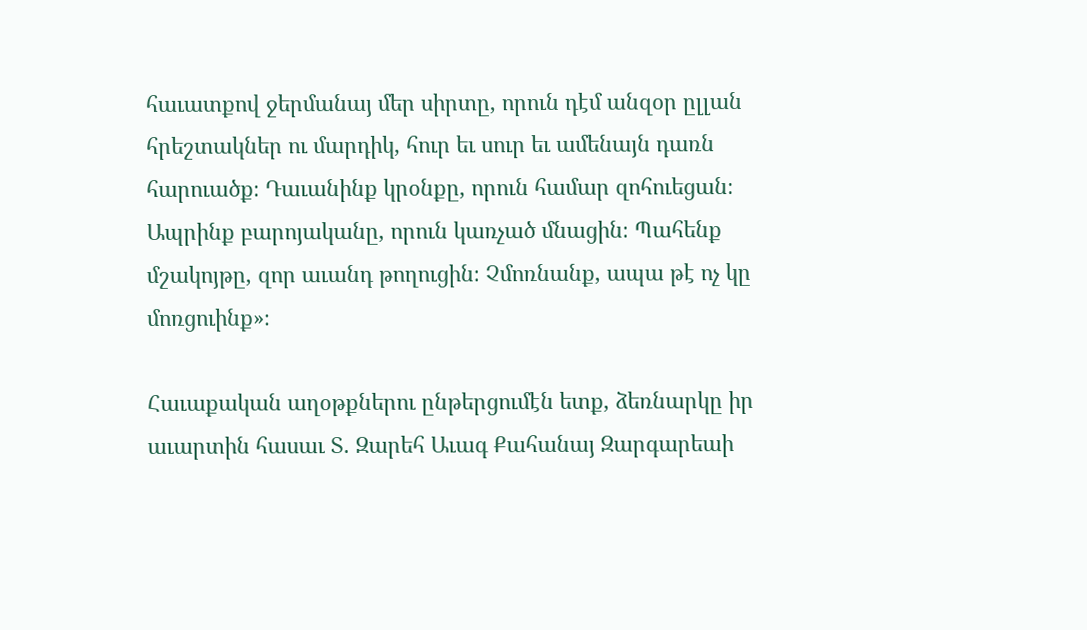հաւատքով ջերմանայ մեր սիրտը, որուն դէմ անզօր ըլլան հրեշտակներ ու մարդիկ, հուր եւ սուր եւ ամենայն դառն հարուածք։ Դաւանինք կրօնքը, որուն համար զոհուեցան։ Ապրինք բարոյականը, որուն կառչած մնացին։ Պահենք մշակոյթը, զոր աւանդ թողուցին։ Չմոռնանք, ապա թէ ոչ կը մոռցուինք»։

Հաւաքական աղօթքներու ընթերցումէն ետք, ձեռնարկը իր աւարտին հասաւ Տ. Զարեհ Աւագ Քահանայ Զարգարեաի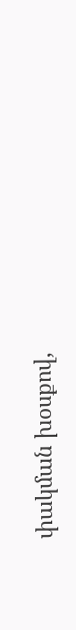փակման խօսքով,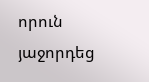որուն յաջորդեց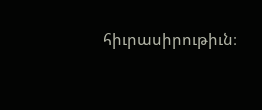հիւրասիրութիւն։